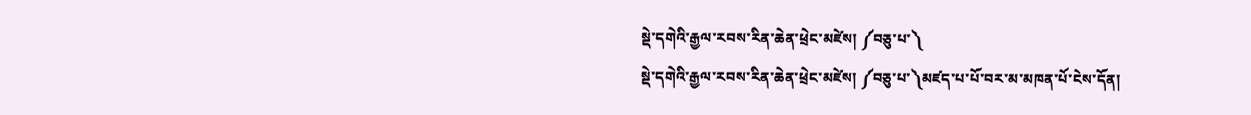སྡེ་དགེའི་རྒྱལ་རབས་རིན་ཆེན་ཕྲེང་མཛེས། ༼བཅུ་པ་༽
སྡེ་དགེའི་རྒྱལ་རབས་རིན་ཆེན་ཕྲེང་མཛེས། ༼བཅུ་པ་༽མཛད་པ་པོ་བར་མ་མཁན་པོ་ངེས་དོན།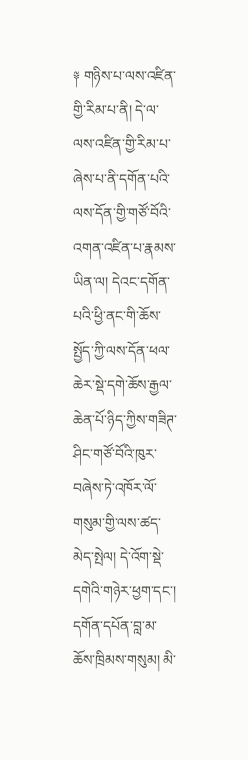༈ གཉིས་པ་ལས་འཛིན་གྱི་རིམ་པ་ནི། དེ་ལ་ལས་འཛིན་གྱི་རིམ་པ་ཞེས་པ་ནི་དགོན་པའི་ལས་དོན་གྱི་གཙོ་བོའི་འགན་འཛིན་པ་རྣམས་ཡིན་ལ། དེའང་དགོན་པའི་ཕྱི་ནང་གི་ཆོས་སྤྱོད་ཀྱི་ལས་དོན་ཕལ་ཆེར་སྡེ་དགེ་ཆོས་རྒྱལ་ཆེན་པོ་ཉིད་ཀྱིས་གཟིཊ་ཤིང་གཙོ་བོའི་ཁུར་བཞེས་ཏེ་འཁོར་ལོ་གསུམ་གྱི་ལས་ཚད་མེད་སྤེལ། དེ་འོག་སྡེ་དགེའི་གཉེར་ཕྱག་དང་། དགོན་དཔོན་བླ་མ་ཆོས་ཁྲིམས་གསུམ། མི་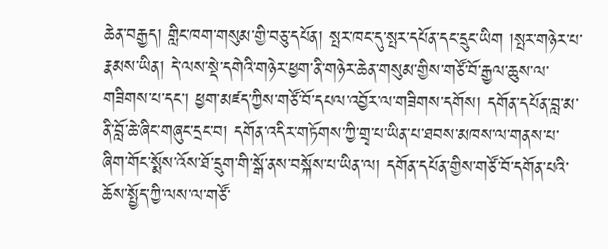ཆེན་བརྒྱད། གླིང་ཁག་གསུམ་གྱི་བཅུ་དཔོན། སྤར་ཁང་དུ་སྤར་དཔོན་དང་དྲུང་ཡིག །སྤར་གཉེར་པ་རྣམས་ཡིན། དེ་ལས་སྡེ་དགེའི་གཉེར་ཕྱག་ནི་གཉེར་ཆེན་གསུམ་གྱིས་གཙོ་བོ་རྒྱལ་ཆུས་ལ་གཟིགས་པ་དང་། ཕྱག་མཛད་ཀྱིས་གཙོ་བོ་དཔལ་འབྱོར་ལ་གཟིགས་དགོས། དགོན་དཔོན་བླ་མ་ནི་བློ་ཆེ་ཞིང་གཞུང་དྲང་བ། དགོན་འདིར་གཏོགས་ཀྱི་གྲྭ་པ་ཡིན་པ་ཐབས་མཁས་ལ་གནས་པ་ཞིག་གོང་སྨོས་འོས་ཐོ་དྲུག་གི་སྒོ་ནས་བསྐོས་པ་ཡིན་ལ། དགོན་དཔོན་གྱིས་གཙོ་བོ་དགོན་པའི་ཆོས་སྤྱོད་ཀྱི་ལས་ལ་གཙོ་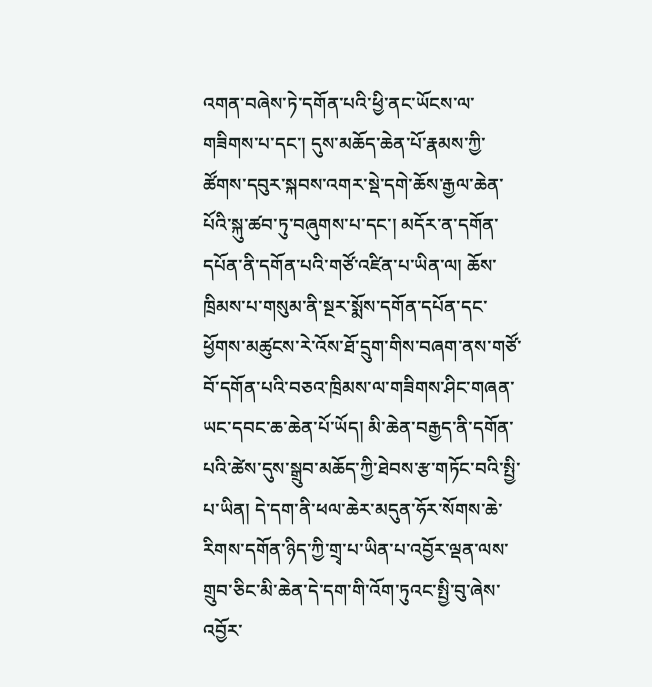འགན་བཞེས་ཏེ་དགོན་པའི་ཕྱི་ནང་ཡོངས་ལ་གཟིགས་པ་དང་། དུས་མཆོད་ཆེན་པོ་རྣམས་ཀྱི་ཚོགས་དབུར་སྐབས་འགར་སྡེ་དགེ་ཆོས་རྒྱལ་ཆེན་པོའི་སྐུ་ཚབ་ཏུ་བཞུགས་པ་དང་། མདོར་ན་དགོན་དཔོན་ནི་དགོན་པའི་གཙོ་འཛིན་པ་ཡིན་ལ། ཆོས་ཁྲིམས་པ་གསུམ་ནི་སྔར་སྨོས་དགོན་དཔོན་དང་ཕྱོགས་མཚུངས་རེ་འོས་ཐོ་དྲུག་གིས་བཞག་ནས་གཙོ་བོ་དགོན་པའི་བཅའ་ཁྲིམས་ལ་གཟིགས་ཤིང་གཞན་ཡང་དབང་ཆ་ཆེན་པོ་ཡོད། མི་ཆེན་བརྒྱད་ནི་དགོན་པའི་ཚེས་དུས་སྒྲུབ་མཆོད་ཀྱི་ཐེབས་རྩ་གཏོང་བའི་སྤྱི་པ་ཡིན། དེ་དག་ནི་ཕལ་ཆེར་མདུན་ཧོར་སོགས་ཆེ་རིགས་དགོན་ཉིད་ཀྱི་གྲྭ་པ་ཡིན་པ་འབྱོར་ལྡན་ལས་གྲུབ་ཅིང་མི་ཆེན་དེ་དག་གི་འོག་ཏུའང་སྤྱི་བུ་ཞེས་འབྱོར་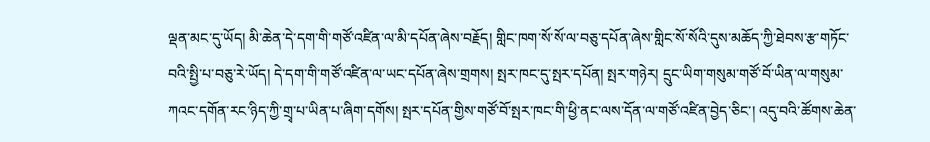ལྡན་མང་དུ་ཡོད། མི་ཆེན་དེ་དག་གི་གཙོ་འཛིན་ལ་མི་དཔོན་ཞེས་བརྗོད། གླིང་ཁག་སོ་སོ་ལ་བཅུ་དཔོན་ཞེས་གླིང་སོ་སོའི་དུས་མཆོད་ཀྱི་ཐེབས་རྩ་གཏོང་བའི་སྤྱི་པ་བཅུ་རེ་ཡོད། དེ་དག་གི་གཙོ་འཛིན་ལ་ཡང་དཔོན་ཞེས་གྲགས། སྤར་ཁང་དུ་སྤར་དཔོན། སྤར་གཉེར། དྲུང་ཡིག་གསུམ་གཙོ་བོ་ཡིན་ལ་གསུམ་ཀའང་དགོན་རང་ཉིད་ཀྱི་གྲྭ་པ་ཡིན་པ་ཞིག་དགོས། སྤར་དཔོན་གྱིས་གཙོ་བོ་སྤར་ཁང་གི་ཕྱི་ནང་ལས་དོན་ལ་གཙོ་འཛིན་བྱེད་ཅིང་། འདུ་བའི་ཚོགས་ཆེན་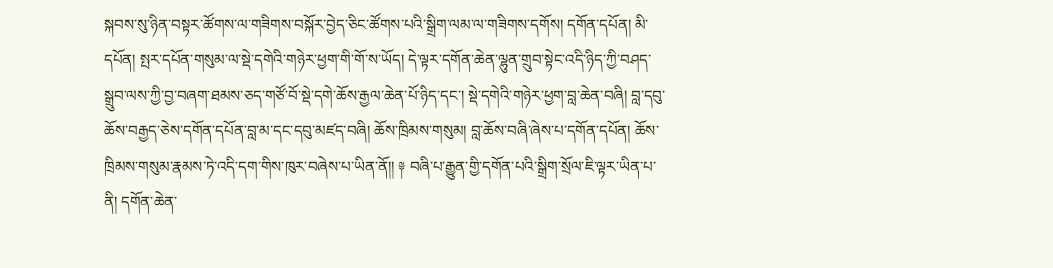སྐབས་སུ་ཉིན་བསྟར་ཚོགས་ལ་གཟིགས་བསྐོར་བྱེད་ཅིང་ཚོགས་པའི་སྒྲིག་ལམ་ལ་གཟིགས་དགོས། དགོན་དཔོན། མི་དཔོན། སྤར་དཔོན་གསུམ་ལ་སྡེ་དགེའི་གཉེར་ཕྱག་གི་གོ་ས་ཡོད། དེ་ལྟར་དགོན་ཆེན་ལྷུན་གྲུབ་སྟེང་འདི་ཉིད་ཀྱི་བཤད་སྒྲུབ་ལས་ཀྱི་བྱ་བཞག་ཐམས་ཅད་གཙོ་བོ་སྡེ་དགེ་ཆོས་རྒྱལ་ཆེན་པོ་ཉིད་དང་། སྡེ་དགེའི་གཉེར་ཕྱག་བླ་ཆེན་བཞི། བླ་དབུ་ཆོས་བརྒྱད་ཅེས་དགོན་དཔོན་བླ་མ་དང་དབུ་མཛད་བཞི། ཆོས་ཁྲིམས་གསུམ། བླ་ཆོས་བཞི་ཞེས་པ་དགོན་དཔོན། ཆོས་ཁྲིམས་གསུམ་རྣམས་ཏེ་འདི་དག་གིས་ཁུར་བཞེས་པ་ཡིན་ནོ།། ༈ བཞི་པ་རྒྱུན་གྱི་དགོན་པའི་སྒྲིག་སྲོལ་ཇི་ལྟར་ཡིན་པ་ནི། དགོན་ཆེན་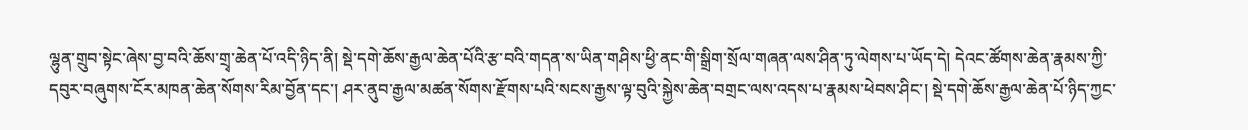ལྷུན་གྲུབ་སྟེང་ཞེས་བྱ་བའི་ཆོས་གྲྭ་ཆེན་པོ་འདི་ཉིད་ནི། སྡེ་དགེ་ཆོས་རྒྱལ་ཆེན་པོའི་རྩ་བའི་གདན་ས་ཡིན་གཤིས་ཕྱི་ནང་གི་སྒྲིག་སྲོལ་གཞན་ལས་ཤིན་ཏུ་ལེགས་པ་ཡོད་དེ། དེའང་ཚོགས་ཆེན་རྣམས་ཀྱི་དབུར་བཞུགས་ངོར་མཁན་ཆེན་སོགས་རིམ་བྱོན་དང་། ཤར་ནུབ་རྒྱལ་མཚན་སོགས་རྫོགས་པའི་སངས་རྒྱས་ལྟ་བུའི་སྐྱེས་ཆེན་བགྲང་ལས་འདས་པ་རྣམས་ཕེབས་ཤིང་། སྡེ་དགེ་ཆོས་རྒྱལ་ཆེན་པོ་ཉིད་ཀྱང་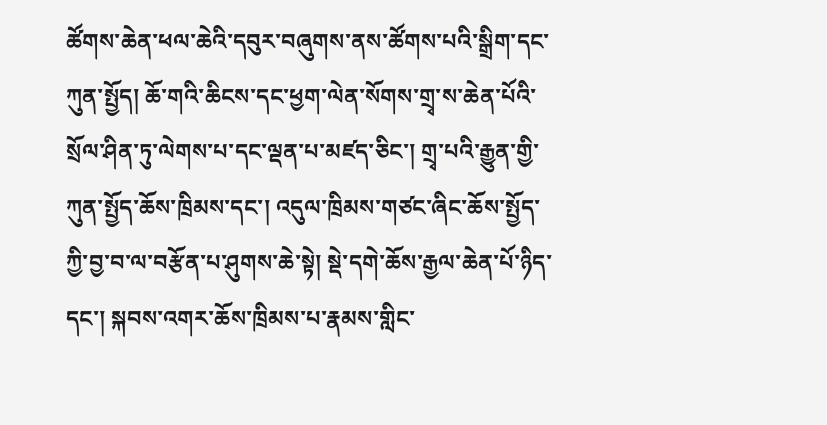ཚོགས་ཆེན་ཕལ་ཆེའི་དབུར་བཞུགས་ནས་ཚོགས་པའི་སྒྲིག་དང་ཀུན་སྤྱོད། ཆོ་གའི་ཆིངས་དང་ཕྱག་ལེན་སོགས་གྲྭ་ས་ཆེན་པོའི་སྲོལ་ཤིན་ཏུ་ལེགས་པ་དང་ལྡན་པ་མཛད་ཅིང་། གྲྭ་པའི་རྒྱུན་གྱི་ཀུན་སྤྱོད་ཆོས་ཁྲིམས་དང་། འདུལ་ཁྲིམས་གཙང་ཞིང་ཆོས་སྤྱོད་ཀྱི་བྱ་བ་ལ་བརྩོན་པ་ཤུགས་ཆེ་སྟེ། སྡེ་དགེ་ཆོས་རྒྱལ་ཆེན་པོ་ཉིད་དང་། སྐབས་འགར་ཆོས་ཁྲིམས་པ་རྣམས་གླིང་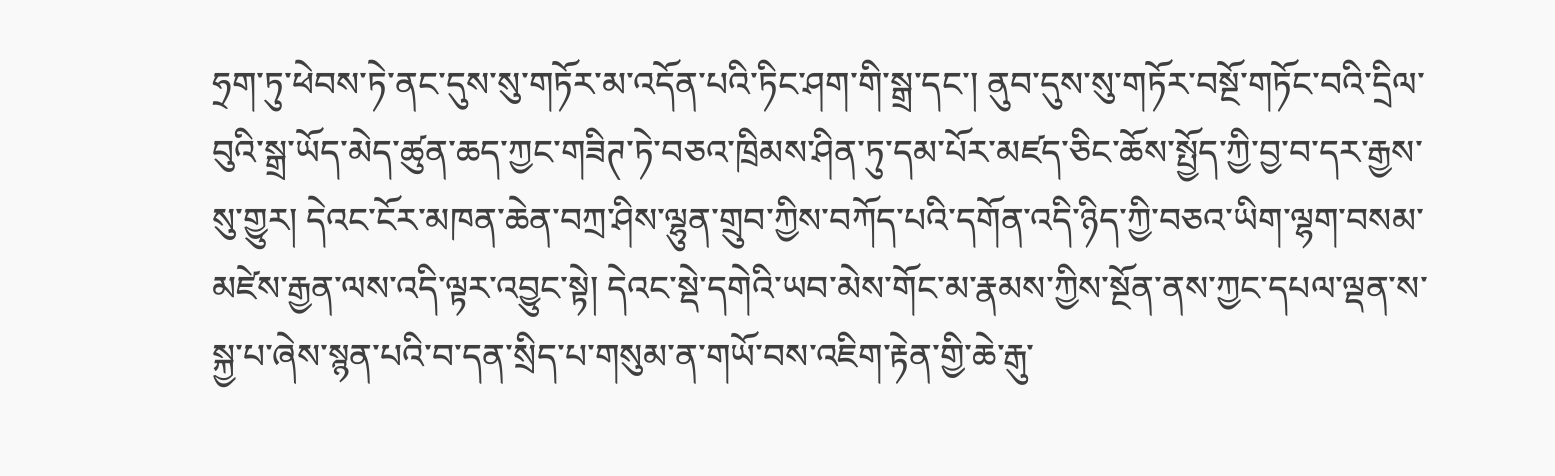ཧྲག་ཏུ་ཕེབས་ཏེ་ནང་དུས་སུ་གཏོར་མ་འདོན་པའི་ཏིང་ཤག་གི་སྒྲ་དང་། ནུབ་དུས་སུ་གཏོར་བསྔོ་གཏོང་བའི་དྲིལ་བུའི་སྒྲ་ཡོད་མེད་ཚུན་ཆད་ཀྱང་གཟིཊ་ཏེ་བཅའ་ཁྲིམས་ཤིན་ཏུ་དམ་པོར་མཛད་ཅིང་ཆོས་སྤྱོད་ཀྱི་བྱ་བ་དར་རྒྱས་སུ་གྱུར། དེའང་ངོར་མཁན་ཆེན་བཀྲ་ཤིས་ལྷུན་གྲུབ་ཀྱིས་བཀོད་པའི་དགོན་འདི་ཉིད་ཀྱི་བཅའ་ཡིག་ལྷག་བསམ་མཛེས་རྒྱན་ལས་འདི་ལྟར་འབྱུང་སྟེ། དེའང་སྡེ་དགེའི་ཡབ་མེས་གོང་མ་རྣམས་ཀྱིས་སྔོན་ནས་ཀྱང་དཔལ་ལྡན་ས་སྐྱ་པ་ཞེས་སྙན་པའི་བ་དན་སྲིད་པ་གསུམ་ན་གཡོ་བས་འཇིག་རྟེན་གྱི་ཆེ་རྒུ་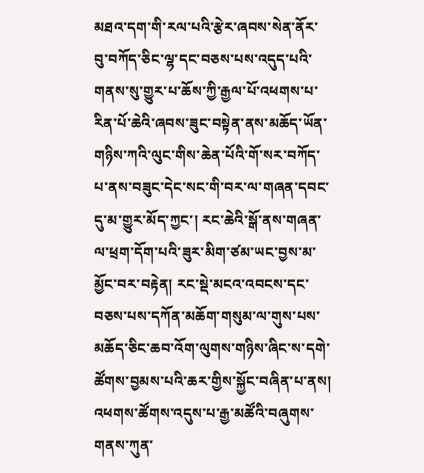མཐའ་དག་གི་རལ་པའི་རྩེར་ཞབས་སེན་ནོར་བུ་བཀོད་ཅིང་ལྷ་དང་བཅས་པས་འདུད་པའི་གནས་སུ་གྱུར་པ་ཆོས་ཀྱི་རྒྱལ་པོ་འཕགས་པ་རིན་པོ་ཆེའི་ཞབས་ཟུང་བསྟེན་ནས་མཆོད་ཡོན་གཉིས་ཀའི་ལུང་གིས་ཆེན་པོའི་གོ་སར་བཀོད་པ་ནས་བཟུང་དེང་སང་གི་བར་ལ་གཞན་དབང་དུ་མ་གྱུར་མོད་ཀྱང་། རང་ཆེའི་སྒོ་ནས་གཞན་ལ་ཕྲག་དོག་པའི་ཟུར་མིག་ཙམ་ཡང་བྱས་མ་མྱོང་བར་བརྟེན། རང་སྡེ་མངའ་འབངས་དང་བཅས་པས་དཀོན་མཆོག་གསུམ་ལ་གུས་པས་མཆོད་ཅིང་ཆབ་འོག་ལུགས་གཉིས་ཞིང་ས་དགེ་ཚོགས་བྱམས་པའི་ཆར་གྱིས་སྐྱོང་བཞིན་པ་ནས། འཕགས་ཚོགས་འདུས་པ་རྒྱ་མཚོའི་བཞུགས་གནས་ཀུན་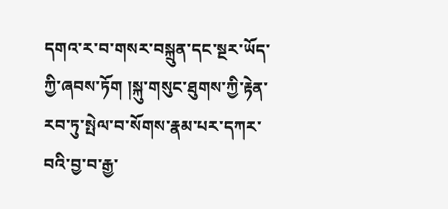དགའ་ར་བ་གསར་བསྐྲུན་དང་སྔར་ཡོད་ཀྱི་ཞབས་ཏོག །སྐུ་གསུང་ཐུགས་ཀྱི་རྟེན་རབ་ཏུ་སྤེལ་བ་སོགས་རྣམ་པར་དཀར་བའི་བྱ་བ་རྒྱ་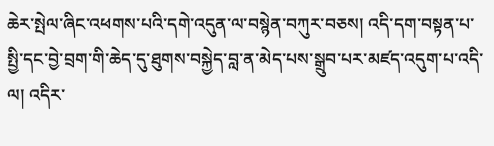ཆེར་སྤེལ་ཞིང་འཕགས་པའི་དགེ་འདུན་ལ་བསྙེན་བཀུར་བཅས། འདི་དག་བསྟན་པ་སྤྱི་དང་བྱེ་བྲག་གི་ཆེད་དུ་ཐུགས་བསྐྱེད་བླ་ན་མེད་པས་སྒྲུབ་པར་མཛད་འདུག་པ་འདི་ལ། འདིར་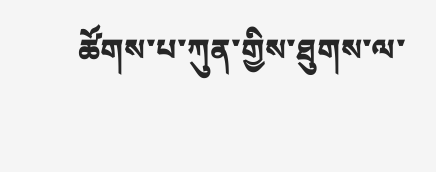ཚོགས་པ་ཀུན་གྱིས་ཐུགས་ལ་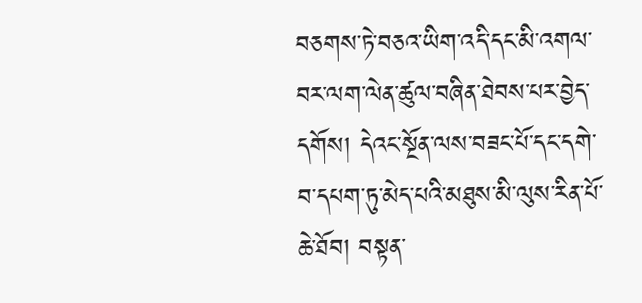བཅགས་ཏེ་བཅའ་ཡིག་འདི་དང་མི་འགལ་བར་ལག་ལེན་ཚུལ་བཞིན་ཐེབས་པར་བྱེད་དགོས། དེའང་སྔོན་ལས་བཟང་པོ་དང་དགེ་བ་དཔག་ཏུ་མེད་པའི་མཐུས་མི་ལུས་རིན་པོ་ཆེ་ཐོབ། བསྟན་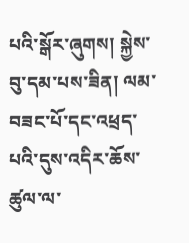པའི་སྒོར་ཞུགས། སྐྱེས་བུ་དམ་པས་ཟིན། ལམ་བཟང་པོ་དང་འཕྲད་པའི་དུས་འདིར་ཆོས་ཚུལ་ལ་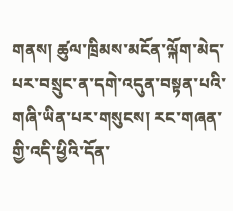གནས། ཚུལ་ཁྲིམས་མངོན་ལྐོག་མེད་པར་བསྲུང་ན་དགེ་འདུན་བསྟན་པའི་གཞི་ཡིན་པར་གསུངས། རང་གཞན་གྱི་འདི་ཕྱིའི་དོན་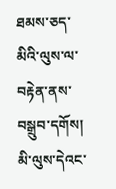ཐམས་ཅད་མིའི་ལུས་ལ་བརྟེན་ནས་བསྒྲུབ་དགོས། མི་ལུས་དེའང་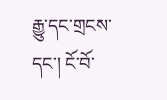རྒྱུ་དང་གྲངས་དང་། ངོ་བོ་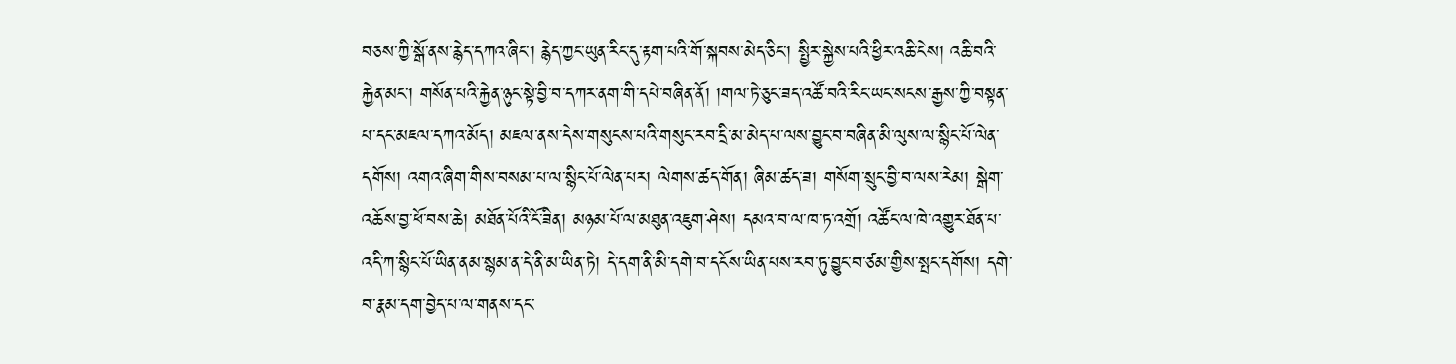བཅས་ཀྱི་སྒོ་ནས་རྙེད་དཀའ་ཞིང་། རྙེད་ཀྱང་ཡུན་རིང་དུ་རྟག་པའི་གོ་སྐབས་མེད་ཅིང་། སྤྱིར་སྐྱེས་པའི་ཕྱིར་འཆི་ངེས། འཆི་བའི་རྐྱེན་མང་། གསོན་པའི་རྐྱེན་ཉུང་སྟེ་བྱི་བ་དཀར་ནག་གི་དཔེ་བཞིན་ནོ། །གལ་ཏེ་ཅུང་ཟད་འཚོ་བའི་རིང་ཡང་སངས་རྒྱས་ཀྱི་བསྟན་པ་དང་མཇལ་དཀའ་མོད། མཇལ་ནས་དེས་གསུངས་པའི་གསུང་རབ་དྲི་མ་མེད་པ་ལས་བྱུང་བ་བཞིན་མི་ལུས་ལ་སྙིང་པོ་ལེན་དགོས། འགའ་ཞིག་གིས་བསམ་པ་ལ་སྙིང་པོ་ལེན་པར། ལེགས་ཚད་གོན། ཞིམ་ཚད་ཟ། གསོག་སྲུང་བྱི་བ་ལས་རེམ། སྒེག་འཆོས་བྱ་ཕོ་བས་ཆེ། མཐོན་པོའི་ངོ་ཟིན། མཉམ་པོ་ལ་མཐུན་འཇུག་ཤེས། དམའ་བ་ལ་ཁ་ཏ་འགྲོ། འཚོང་ལ་ཁེ་འགྱུར་ཐོན་པ་འདི་ཀ་སྙིང་པོ་ཡིན་ནམ་སྙམ་ན་དེ་ནི་མ་ཡིན་ཏེ། དེ་དག་ནི་མི་དགེ་བ་དངོས་ཡིན་པས་རབ་ཏུ་བྱུང་བ་ཙམ་གྱིས་སྤང་དགོས། དགེ་བ་རྣམ་དག་བྱེད་པ་ལ་གནས་དང་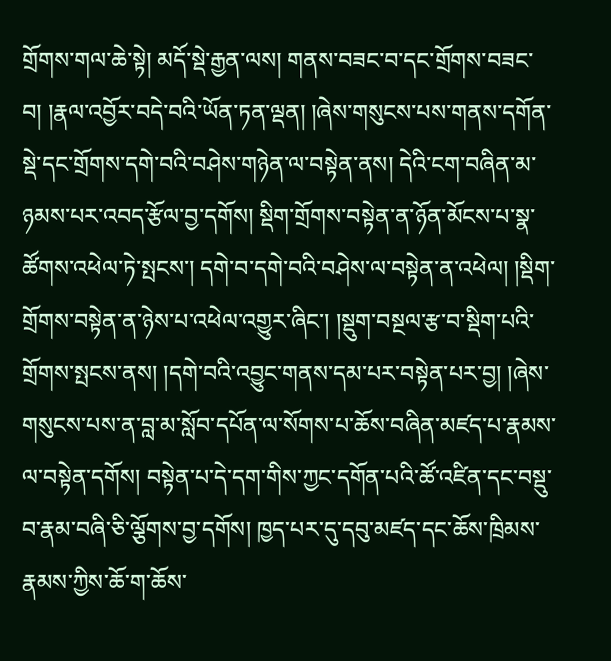གྲོགས་གལ་ཆེ་སྟེ། མདོ་སྡེ་རྒྱན་ལས། གནས་བཟང་བ་དང་གྲོགས་བཟང་བ། །རྣལ་འབྱོར་བདེ་བའི་ཡོན་ཏན་ལྡན། །ཞེས་གསུངས་པས་གནས་དགོན་སྡེ་དང་གྲོགས་དགེ་བའི་བཤེས་གཉེན་ལ་བསྟེན་ནས། དེའི་ངག་བཞིན་མ་ཉམས་པར་འབད་རྩོལ་བྱ་དགོས། སྡིག་གྲོགས་བསྟེན་ན་ཉོན་མོངས་པ་སྣ་ཚོགས་འཕེལ་ཏེ་སྤངས་། དགེ་བ་དགེ་བའི་བཤེས་ལ་བསྟེན་ན་འཕེལ། །སྡིག་གྲོགས་བསྟེན་ན་ཉེས་པ་འཕེལ་འགྱུར་ཞིང་། །སྡུག་བསྔལ་རྩ་བ་སྡིག་པའི་གྲོགས་སྤངས་ནས། །དགེ་བའི་འབྱུང་གནས་དམ་པར་བསྟེན་པར་བྱ། །ཞེས་གསུངས་པས་ན་བླ་མ་སློབ་དཔོན་ལ་སོགས་པ་ཆོས་བཞིན་མཛད་པ་རྣམས་ལ་བསྟེན་དགོས། བསྟེན་པ་དེ་དག་གིས་ཀྱང་དགོན་པའི་ཚོ་འཛིན་དང་བསྡུ་བ་རྣམ་བཞི་ཅི་ལྕོགས་བྱ་དགོས། ཁྱད་པར་དུ་དབུ་མཛད་དང་ཆོས་ཁྲིམས་རྣམས་ཀྱིས་ཆོ་ག་ཆོས་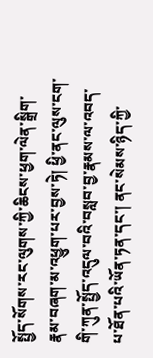སྤྱོད་སོགས་རང་ལུགས་ཀྱི་ཆིངས་ཕྱག་ལེན་སྒྲིག་རྣམ་བཞག་མ་འཕྱུག་པར་བྱས་ཏེ། ཕྱི་ནང་ལུས་ངག་གི་ཀུན་སྤྱོད་འདུལ་བའི་བསླབ་བྱ་རྣམས་ལ་འབད་པ་ཐོན་པའི་ཡོན་ཏན་དང་། ནང་སེམས་ཉིད་ཀྱི་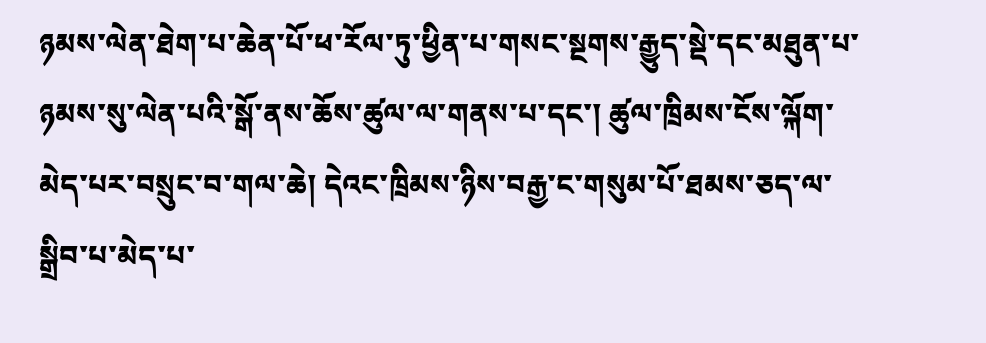ཉམས་ལེན་ཐེག་པ་ཆེན་པོ་ཕ་རོལ་ཏུ་ཕྱིན་པ་གསང་སྔགས་རྒྱུད་སྡེ་དང་མཐུན་པ་ཉམས་སུ་ལེན་པའི་སྒོ་ནས་ཆོས་ཚུལ་ལ་གནས་པ་དང་། ཚུལ་ཁྲིམས་ངོས་ལྐོག་མེད་པར་བསྲུང་བ་གལ་ཆེ། དེའང་ཁྲིམས་ཉིས་བརྒྱ་ང་གསུམ་པོ་ཐམས་ཅད་ལ་སྒྲིབ་པ་མེད་པ་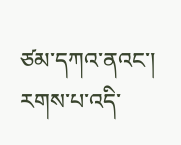ཙམ་དཀའ་ནའང་། རགས་པ་འདི་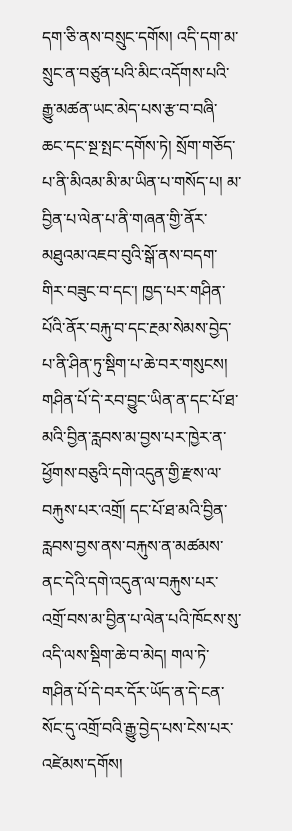དག་ཅི་ནས་བསྲུང་དགོས། འདི་དག་མ་སྲུང་ན་བཙུན་པའི་མིང་འདོགས་པའི་རྒྱུ་མཚན་ཡང་མེད་པས་རྩ་བ་བཞི་ཆང་དང་སྔ་སྤང་དགོས་ཏེ། སྲོག་གཅོད་པ་ནི་མིའམ་མི་མ་ཡིན་པ་གསོད་པ། མ་བྱིན་པ་ལེན་པ་ནི་གཞན་གྱི་ནོར་མཐུའམ་འཇབ་བུའི་སྒོ་ནས་བདག་གིར་བཟུང་བ་དང་། ཁྱད་པར་གཤིན་པོའི་ནོར་བརྐུ་བ་དང་རྔམ་སེམས་བྱེད་པ་ནི་ཤིན་ཏུ་སྡིག་པ་ཆེ་བར་གསུངས། གཤིན་པོ་དེ་རབ་བྱུང་ཡིན་ན་དང་པོ་ཐ་མའི་བྱིན་རླབས་མ་བྱས་པར་ཁྱེར་ན་ཕྱོགས་བཅུའི་དགེ་འདུན་གྱི་རྫས་ལ་བརྐུས་པར་འགྲོ། དང་པོ་ཐ་མའི་བྱིན་རླབས་བྱས་ནས་བརྐུས་ན་མཚམས་ནང་དེའི་དགེ་འདུན་ལ་བརྐུས་པར་འགྲོ་བས་མ་བྱིན་པ་ལེན་པའི་ཁོངས་སུ་འདི་ལས་སྡིག་ཆེ་བ་མེད། གལ་ཏེ་གཤིན་པོ་དེ་བར་དོར་ཡོད་ན་དེ་ངན་སོང་དུ་འགྲོ་བའི་རྒྱུ་བྱེད་པས་ངེས་པར་འཛེམས་དགོས།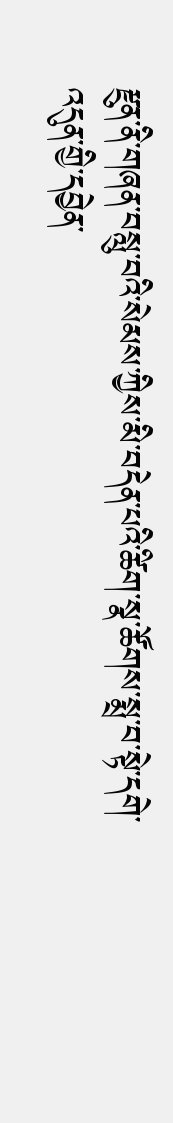རྫུན་ནི་གཞན་བསླུ་བའི་སེམས་ཀྱིས་མི་བདེན་པའི་ཚིག་སྣ་ཚོགས་སྨྲ་བ་སྟེ་དགེ་འདུན་གྱི་དབྱེན་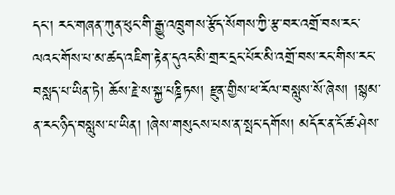དང་། རང་གཞན་ཀུན་ཕུང་གི་རྒྱུ་འཁྲུགས་རྩོད་སོགས་ཀྱི་རྩ་བར་འགྲོ་བས་རང་ལའང་གོས་པ་མ་ཚད་འཇིག་རྟེན་དུའང་མི་གྲར་དྲང་པོར་མི་འགྲོ་བས་རང་གིས་རང་བསླད་པ་ཡིན་ཏེ། ཆོས་རྗེ་ས་སྐྱ་པཎྜིཏས། རྫུན་གྱིས་ཕ་རོལ་བསླུས་སོ་ཞེས། །སྙམ་ན་རང་ཉིད་བསླུས་པ་ཡིན། །ཞེས་གསུངས་པས་ན་སྤང་དགོས། མདོར་ན་ངོ་ཚ་ཤེས་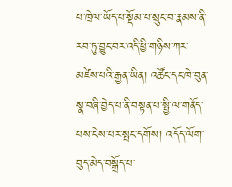པ་ཁྲེལ་ཡོད་པ་སྡོམ་པ་སྲུང་བ་རྣམས་ནི་རབ་ཏུ་བྱུང་བར་འདི་ཕྱི་གཉིས་ཀར་མཛེས་པའི་རྒྱན་ཡིན། འཚོང་དང་ཁེ་བུན་སྣ་བཞི་བྱེད་པ་ནི་བསྟན་པ་སྤྱི་ལ་གནོད་པས་ངེས་པར་སྤང་དགོས། འདོད་ལོག་བུད་མེད་བསྒྲོད་པ་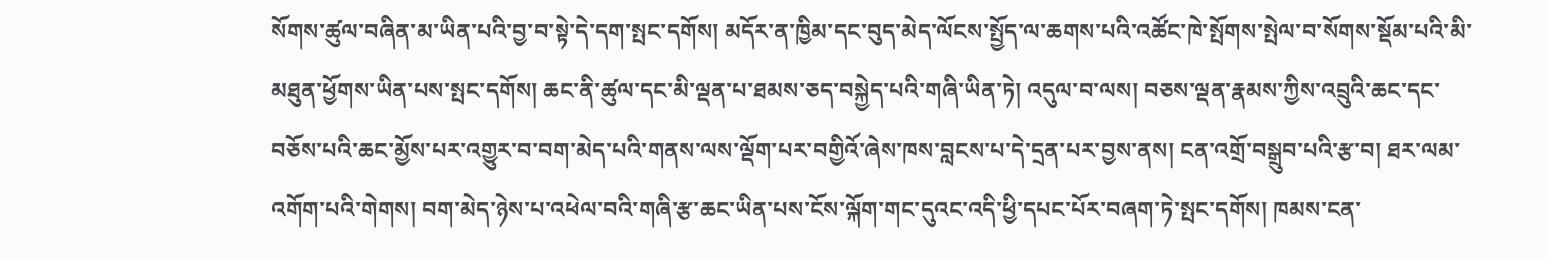སོགས་ཚུལ་བཞིན་མ་ཡིན་པའི་བྱ་བ་སྟེ་དེ་དག་སྤང་དགོས། མདོར་ན་ཁྱིམ་དང་བུད་མེད་ལོངས་སྤྱོད་ལ་ཆགས་པའི་འཚོང་ཁེ་སྤོགས་སྤེལ་བ་སོགས་སྡོམ་པའི་མི་མཐུན་ཕྱོགས་ཡིན་པས་སྤང་དགོས། ཆང་ནི་ཚུལ་དང་མི་ལྡན་པ་ཐམས་ཅད་བསྐྱེད་པའི་གཞི་ཡིན་ཏེ། འདུལ་བ་ལས། བཅས་ལྡན་རྣམས་ཀྱིས་འབྲུའི་ཆང་དང་བཅོས་པའི་ཆང་མྱོས་པར་འགྱུར་བ་བག་མེད་པའི་གནས་ལས་ལྡོག་པར་བགྱིའོ་ཞེས་ཁས་བླངས་པ་དེ་དྲན་པར་བྱས་ནས། ངན་འགྲོ་བསྒྲུབ་པའི་རྩ་བ། ཐར་ལམ་འགོག་པའི་གེགས། བག་མེད་ཉེས་པ་འཕེལ་བའི་གཞི་རྩ་ཆང་ཡིན་པས་ངོས་ལྐོག་གང་དུའང་འདི་ཕྱི་དཔང་པོར་བཞག་ཏེ་སྤང་དགོས། ཁམས་ངན་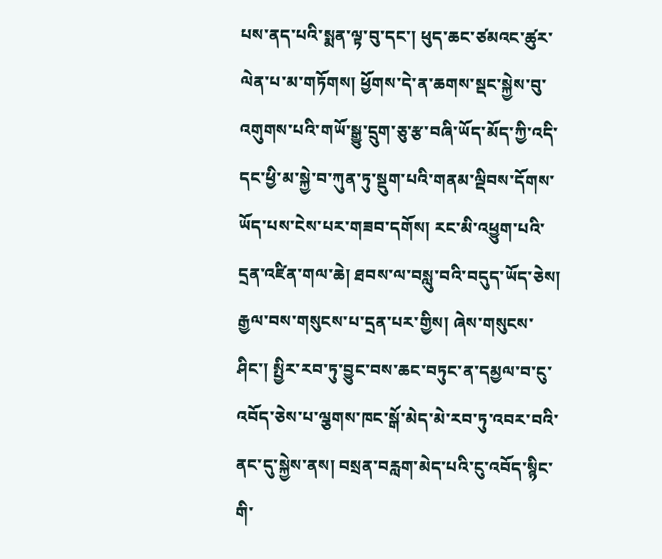པས་ནད་པའི་སྨན་ལྟ་བུ་དང་། ཕུད་ཆང་ཙམའང་ཚུར་ལེན་པ་མ་གཏོགས། ཕྱོགས་དེ་ན་ཆགས་སྡང་སྐྱེས་བུ་འགུགས་པའི་གཡོ་སྒྱུ་དྲུག་ཅུ་རྩ་བཞི་ཡོད་མོད་ཀྱི་འདི་དང་ཕྱི་མ་སྐྱེ་བ་ཀུན་ཏུ་སྡུག་པའི་གནམ་ལྡིབས་དོགས་ཡོད་པས་ངེས་པར་གཟབ་དགོས། རང་མི་འཕྱུག་པའི་དྲན་འཛིན་གལ་ཆེ། ཐབས་ལ་བསླུ་བའི་བདུད་ཡོད་ཅེས། རྒྱལ་བས་གསུངས་པ་དྲན་པར་གྱིས། ཞེས་གསུངས་ཤིང་། སྤྱིར་རབ་ཏུ་བྱུང་བས་ཆང་བཏུང་ན་དམྱལ་བ་ངུ་འབོད་ཅེས་པ་ལྕགས་ཁང་སྒོ་མེད་མེ་རབ་ཏུ་འབར་བའི་ནང་དུ་སྐྱེས་ནས། བསྲན་བརླག་མེད་པའི་ངུ་འབོད་སྙིང་གི་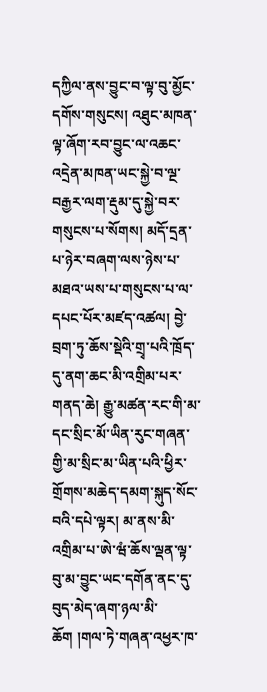དཀྱིལ་ནས་བྱུང་བ་ལྟ་བུ་མྱོང་དགོས་གསུངས། འཐུང་མཁན་ལྟ་ཞོག་རབ་བྱུང་ལ་འཆང་འདྲེན་མཁན་ཡང་སྐྱེ་བ་ལྔ་བརྒྱར་ལག་རྡུམ་དུ་སྐྱེ་བར་གསུངས་པ་སོགས། མདོ་དྲན་པ་ཉེར་བཞག་ལས་ཉེས་པ་མཐའ་ཡས་པ་གསུངས་པ་ལ་དཔང་པོར་མཛད་འཚལ། བྱེ་བྲག་ཏུ་ཆོས་སྡེའི་གྲྭ་པའི་ཁྲོད་དུ་ནག་ཆང་མི་འགྲིམ་པར་གནད་ཆེ། རྒྱུ་མཚན་རང་གི་མ་དང་སྲིང་མོ་ཡིན་རུང་གཞན་གྱི་མ་སྲིང་མ་ཡིན་པའི་ཕྱིར་གྲོགས་མཆེད་དམག་སྐུད་སོང་བའི་དཔེ་ལྟར། མ་ནས་མི་འགྲིམ་པ་ཨེ་ཝཾ་ཆོས་ལྡན་ལྟ་བུ་མ་བྱུང་ཡང་དགོན་ནང་དུ་བུད་མེད་ཞག་ཉལ་མི་ཆོག །གལ་ཏེ་གཞན་འཕྱར་ཁ་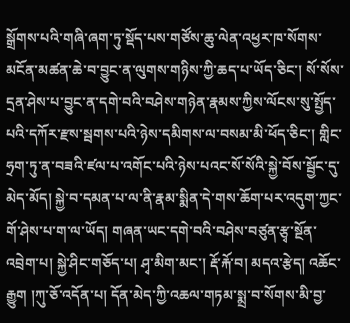སྒྲོགས་པའི་གཞི་ཞག་ཏུ་སྡོད་པས་གཙོས་ཆུ་ལེན་འཕྱར་ཁ་སོགས་མངོན་མཚན་ཆེ་བ་བྱུང་ན་ལུགས་གཉིས་ཀྱི་ཆད་པ་ཡོད་ཅིང་། སོ་སོས་དྲན་ཤེས་པ་བྱུང་ན་དགེ་བའི་བཤེས་གཉེན་རྣམས་ཀྱིས་ལོངས་སུ་སྤྱོད་པའི་དཀོར་རྫས་སྦགས་པའི་ཉེས་དམིགས་ལ་བསམ་མི་ཕོད་ཅིང་། གླིང་ཧྲག་ཏུ་ན་བཟའི་ཛལ་པ་འགོང་པའི་ཉེས་པའང་སོ་སོའི་སྐྱེ་བོས་སྦྱོང་དུ་མེད་མོད། སྐྱེ་བ་དམན་པ་ལ་ནི་རྣམ་སྨིན་དེ་གས་ཆོག་པར་འདུག་ཀྱང་གོ་ཤེས་པ་ག་ལ་ཡོད། གཞན་ཡང་དགེ་བའི་བཤེས་བཙུན་རྩྭ་སྔོན་འབྲེག་པ། སྐྱེ་ཤིང་གཅོད་པ། ཤྭ་མིག་མང་། རྡོ་རྐོ་བ། མདའ་རྩེད། འཆོང་རྒྱུག །ཀུ་ཅོ་འདོན་པ། དོན་མེད་ཀྱི་འཆལ་གཏམ་སྨྲ་བ་སོགས་མི་བྱ་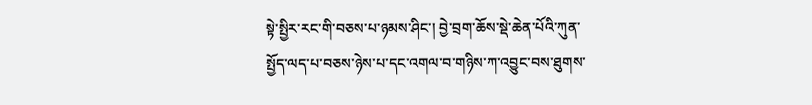སྟེ་སྤྱིར་རང་གི་བཅས་པ་ཉམས་ཤིང་། བྱེ་བྲག་ཆོས་སྡེ་ཆེན་པོའི་ཀུན་སྤྱོད་ལད་པ་བཅས་ཉེས་པ་དང་འགལ་བ་གཉིས་ཀ་འབྱུང་བས་ཐུགས་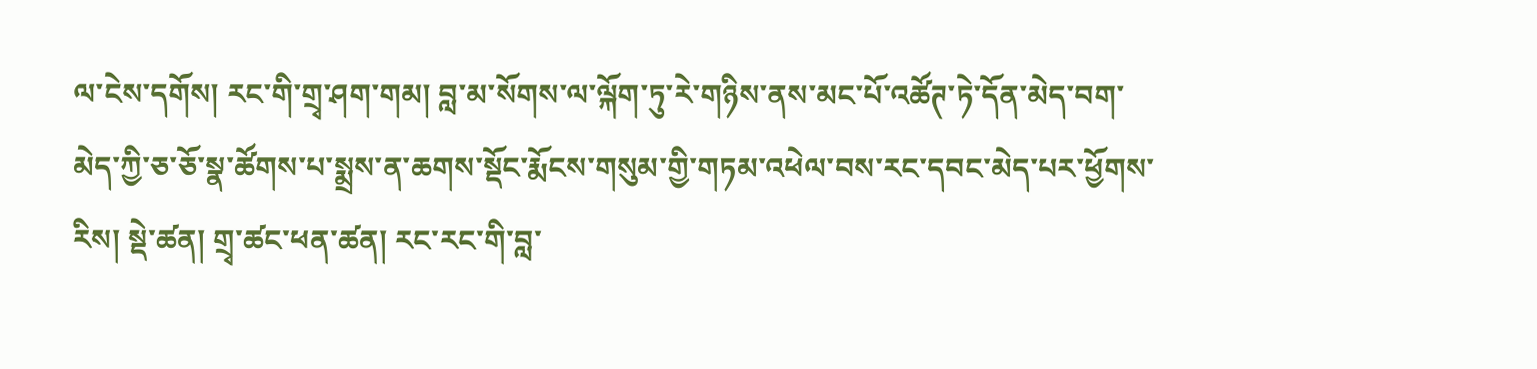ལ་ངེས་དགོས། རང་གི་གྲྭ་ཤག་གམ། བླ་མ་སོགས་ལ་ལྐོག་ཏུ་རེ་གཉིས་ནས་མང་པོ་འཚོཊ་ཏེ་དོན་མེད་བག་མེད་ཀྱི་ཅ་ཅོ་སྣ་ཚོགས་པ་སྨྲས་ན་ཆགས་སྡོང་རྨོངས་གསུམ་གྱི་གཏམ་འཕེལ་བས་རང་དབང་མེད་པར་ཕྱོགས་རིས། སྡེ་ཚན། གྲྭ་ཚང་ཕན་ཚན། རང་རང་གི་བླ་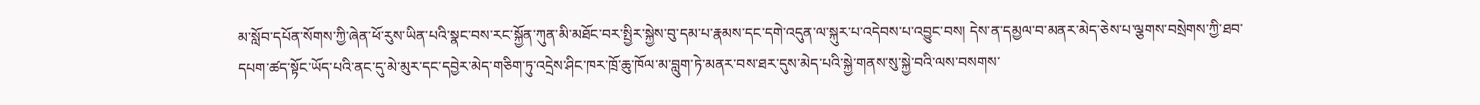མ་སློབ་དཔོན་སོགས་ཀྱི་ཞེན་ཕོ་རུས་ཡིན་པའི་སྣང་བས་རང་སྐྱོན་ཀུན་མི་མཐོང་བར་སྤྱིར་སྐྱེས་བུ་དམ་པ་རྣམས་དང་དགེ་འདུན་ལ་སྐུར་པ་འདེབས་པ་འབྱུང་བས། དེས་ན་དམྱལ་བ་མནར་མེད་ཅེས་པ་ལྕགས་བསྲེགས་ཀྱི་ཐབ་དཔག་ཚད་སྟོང་ཡོད་པའི་ནང་དུ་མེ་མུར་དང་དབྱེར་མེད་གཅིག་ཏུ་འདྲེས་ཤིང་ཁར་ཁྲོ་ཆུ་ཁོལ་མ་བླུག་ཏེ་མནར་བས་ཐར་དུས་མེད་པའི་སྐྱེ་གནས་སུ་སྐྱེ་བའི་ལས་བསགས་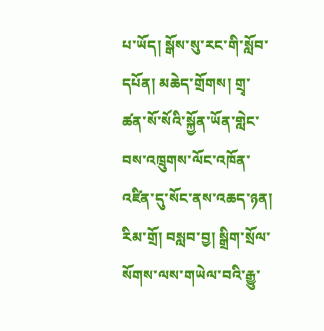པ་ཡོད། སྒོས་སུ་རང་གི་སློབ་དཔོན། མཆེད་གྲོགས། གྲྭ་ཚན་སོ་སོའི་སྐྱོན་ཡོན་གླེང་བས་འཁྲུགས་ལོང་འཁོན་འཛིན་དུ་སོང་ནས་འཆད་ཉན། རིམ་གྲོ། བསླབ་བྱ། སྒྲིག་སྲོལ་སོགས་ལས་གཡེལ་བའི་རྒྱུ་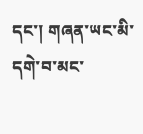དང་། གཞན་ཡང་མི་དགེ་བ་མང་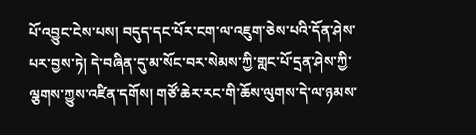པོ་འབྱུང་ངེས་པས། བདུད་དང་པོར་ངག་ལ་འཇུག་ཅེས་པའི་དོན་ཤེས་པར་བྱས་ཏེ། དེ་བཞིན་དུ་མ་སོང་བར་སེམས་ཀྱི་གླང་པོ་དྲན་ཤེས་ཀྱི་ལྕགས་ཀྱུས་འཛིན་དགོས། གཙོ་ཆེར་རང་གི་ཆོས་ལུགས་དེ་ལ་ཉམས་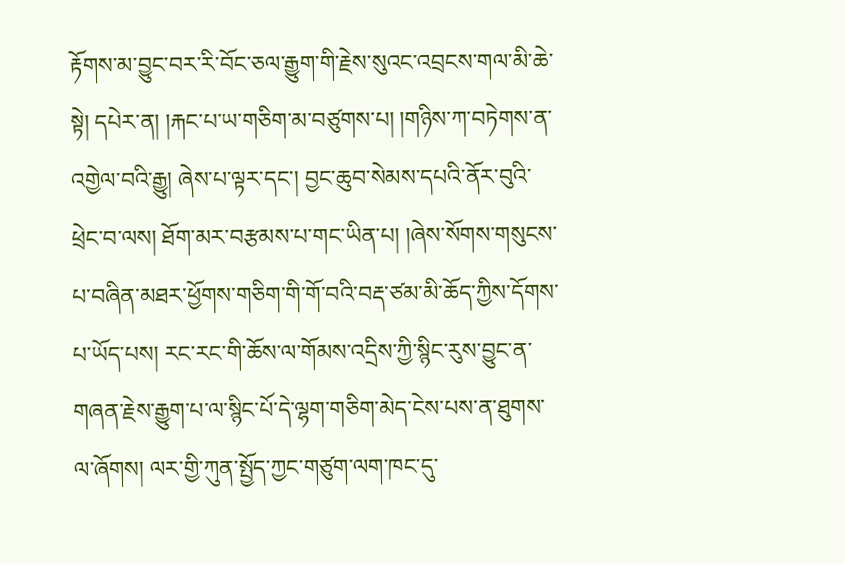རྟོགས་མ་བྱུང་བར་རི་བོང་ཅལ་རྒྱུག་གི་རྗེས་སུའང་འབྲངས་གལ་མི་ཆེ་སྟེ། དཔེར་ན། །རྐང་པ་ཡ་གཅིག་མ་བཙུགས་པ། །གཉིས་ཀ་བཏེགས་ན་འགྱེལ་བའི་རྒྱུ། ཞེས་པ་ལྟར་དང་། བྱང་ཆུབ་སེམས་དཔའི་ནོར་བུའི་ཕྲེང་བ་ལས། ཐོག་མར་བརྩམས་པ་གང་ཡིན་པ། །ཞེས་སོགས་གསུངས་པ་བཞིན་མཐར་ཕྱོགས་གཅིག་གི་གོ་བའི་བརྡ་ཙམ་མི་ཆོད་ཀྱིས་དོགས་པ་ཡོད་པས། རང་རང་གི་ཆོས་ལ་གོམས་འདྲིས་ཀྱི་སྙིང་རུས་བྱུང་ན་གཞན་རྗེས་རྒྱུག་པ་ལ་སྙིང་པོ་དེ་ལྷག་གཅིག་མེད་ངེས་པས་ན་ཐུགས་ལ་ཞོགས། ལར་གྱི་ཀུན་སྤྱོད་ཀྱང་གཙུག་ལག་ཁང་དུ་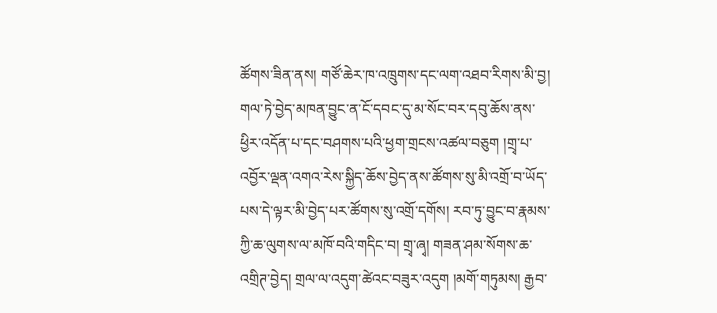ཚོགས་ཟིན་ནས། གཙོ་ཆེར་ཁ་འཁྲུགས་དང་ལག་འཐབ་རིགས་མི་བྱ། གལ་ཏེ་བྱེད་མཁན་བྱུང་ན་ངོ་དབང་དུ་མ་སོང་བར་དབུ་ཆོས་ནས་ཕྱིར་འདོན་པ་དང་བཤགས་པའི་ཕྱག་གྲངས་འཚལ་བཅུག །གྲྭ་པ་འབྱོར་ལྡན་འགའ་རེས་སྐྱིད་ཆོས་བྱེད་ནས་ཚོགས་སུ་མི་འགྲོ་བ་ཡོད་པས་དེ་ལྟར་མི་བྱེད་པར་ཚོགས་སུ་འགྲོ་དགོས། རབ་ཏུ་བྱུང་བ་རྣམས་ཀྱི་ཆ་ལུགས་ལ་མཁོ་བའི་གདིང་བ། གྲྭ་ཞྭ། གཟན་ཤམ་སོགས་ཆ་འགྲིཊ་བྱེད། གྲལ་ལ་འདུག་ཚེའང་བཟུར་འདུག །མགོ་གཏུམས། རྒྱབ་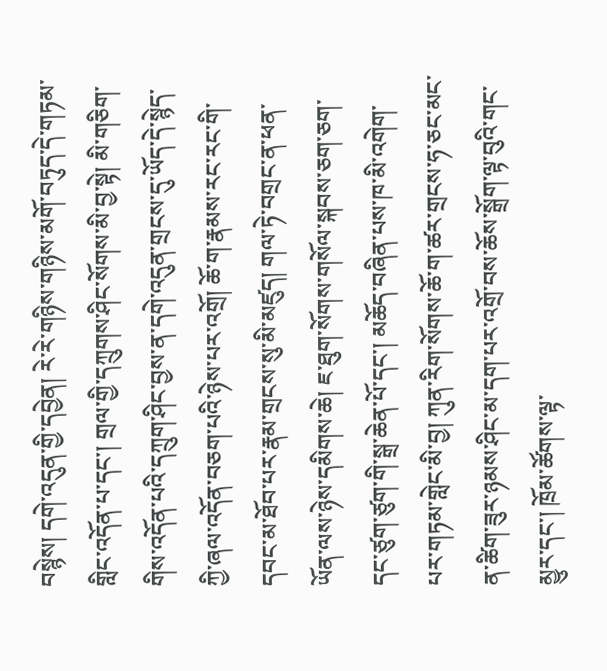བསྙེས། དགེ་འདུན་གྱི་དབྱེན། རེ་རེ་གཉིས་གཉིས་མགོ་བཏུད་དེ་གཏམ་གླིང་འདོན་པ་དང་། གྲལ་གྱི་དཀྲུགས་ཤིང་སོགས་མི་བྱ་སྟེ། མི་གཅིག་གིས་འདོན་པའི་དཀྲུག་ཤིང་བྱས་ན་དགེ་འདུན་གྲངས་དུ་ཡོད་དེ་སྙེད་ཀྱི་ཞལ་འདོན་བཅག་པའི་ཉེས་པར་འགྲོ། ཆོ་ག་རྣམས་རང་རང་གི་དབང་མ་ཐོབ་པར་རྣམ་གྲངས་སུ་མི་མཛུད། གལ་ཏེ་བགྲང་ན་ཕན་ཡོན་ལས་ཉེས་དམིགས་ཆེ། ཇ་ཐུག་སོགས་གསོལ་སྐབས་ཅག་ཅག་དང་ཙུག་ཙུག་གི་སྒྲ་ཆེན་པོ་དང་། མཆོད་བཞིན་པས་ཁ་མི་འགེག་པར་གཏམ་གླེང་མི་བྱ། ཀུན་རིག་སོགས་ཆོ་ག་ཚར་གྲངས་ཧ་ཅང་མང་ན་ཚིག་ཟུར་ཉམས་ཤིང་མ་དག་པར་འགྲོ་བས་ཆོས་སྒྲོག་ལྟ་བུའི་གང་མྱུར་དང་། ཁྲོམ་ཚོགས་ལྟ་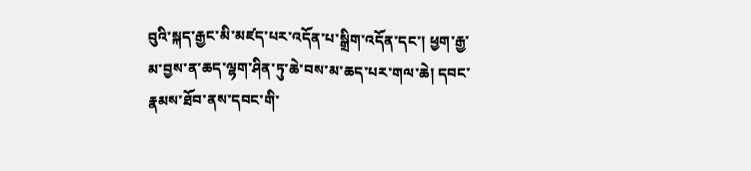བུའི་སྐད་རྒྱང་མི་མཛད་པར་འདོན་པ་སྒྲིག་འདོན་དང་། ཕྱག་རྒྱ་མ་བྱས་ན་ཆད་ལྷག་ཤིན་ཏུ་ཆེ་བས་མ་ཆད་པར་གལ་ཆེ། དབང་རྣམས་ཐོབ་ནས་དབང་གི་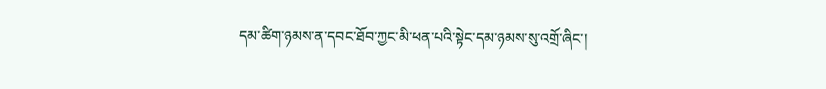དམ་ཚིག་ཉམས་ན་དབང་ཐོབ་ཀྱང་མི་ཕན་པའི་སྟེང་དམ་ཉམས་སུ་འགྲོ་ཞིང་།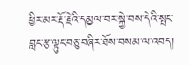ཕྱིར་མར་རྡོ་རྗེའི་དམྱལ་བར་སྐྱེ་བས་དེའི་སྤང་བླང་རྩ་ལྟུང་བཅུ་བཞིར་ཐོས་བསམ་ལ་འབད།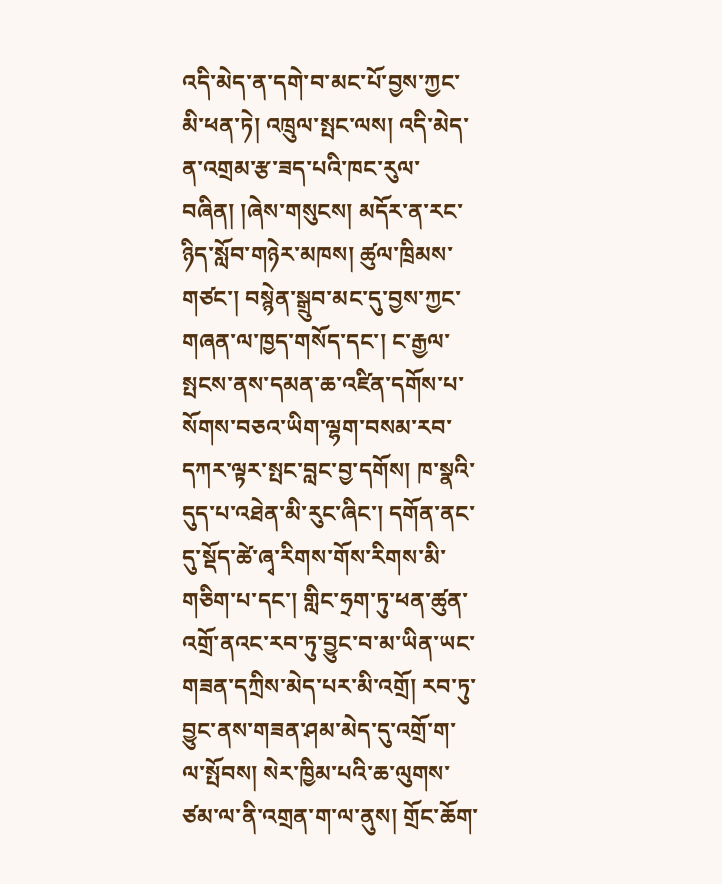འདི་མེད་ན་དགེ་བ་མང་པོ་བྱས་ཀྱང་མི་ཕན་ཏེ། འཁྲུལ་སྤང་ལས། འདི་མེད་ན་འགྲམ་རྩ་ཟད་པའི་ཁང་རུལ་བཞིན། །ཞེས་གསུངས། མདོར་ན་རང་ཉིད་སློབ་གཉེར་མཁས། ཚུལ་ཁྲིམས་གཙང་། བསྙེན་སྒྲུབ་མང་དུ་བྱས་ཀྱང་གཞན་ལ་ཁྱད་གསོད་དང་། ང་རྒྱལ་སྤངས་ནས་དམན་ཆ་འཛིན་དགོས་པ་སོགས་བཅའ་ཡིག་ལྷག་བསམ་རབ་དཀར་ལྟར་སྤང་བླང་བྱ་དགོས། ཁ་སྣའི་དུད་པ་འཐེན་མི་རུང་ཞིང་། དགོན་ནང་དུ་སྡོད་ཚེ་ཞྭ་རིགས་གོས་རིགས་མི་གཅིག་པ་དང་། གླིང་ཧྲག་ཏུ་ཕན་ཚུན་འགྲོ་ནའང་རབ་ཏུ་བྱུང་བ་མ་ཡིན་ཡང་གཟན་དཀྲིས་མེད་པར་མི་འགྲོ། རབ་ཏུ་བྱུང་ནས་གཟན་ཤམ་མེད་དུ་འགྲོ་ག་ལ་སྤོབས། སེར་ཁྱིམ་པའི་ཆ་ལུགས་ཙམ་ལ་ནི་འགྲན་ག་ལ་ནུས། གྲོང་ཆོག་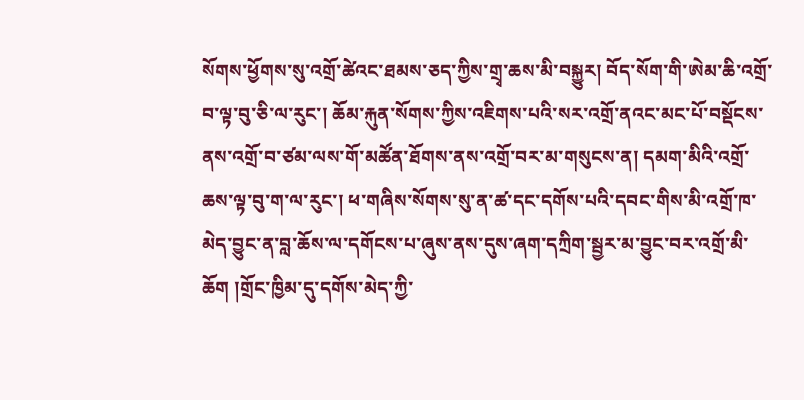སོགས་ཕྱོགས་སུ་འགྲོ་ཚེའང་ཐམས་ཅད་ཀྱིས་གྲྭ་ཆས་མི་བསྐྱུར། བོད་སོག་གི་ཨེམ་ཆི་འགྲོ་བ་ལྟ་བུ་ཅི་ལ་རུང་། ཆོམ་རྐུན་སོགས་ཀྱིས་འཇིགས་པའི་སར་འགྲོ་ནའང་མང་པོ་བསྡོངས་ནས་འགྲོ་བ་ཙམ་ལས་གོ་མཚོན་ཐོགས་ནས་འགྲོ་བར་མ་གསུངས་ན། དམག་མིའི་འགྲོ་ཆས་ལྟ་བུ་ག་ལ་རུང་། ཕ་གཞིས་སོགས་སུ་ན་ཚ་དང་དགོས་པའི་དབང་གིས་མི་འགྲོ་ཁ་མེད་བྱུང་ན་བླ་ཆོས་ལ་དགོངས་པ་ཞུས་ནས་དུས་ཞག་དཀྲིག་སྦྱར་མ་བྱུང་བར་འགྲོ་མི་ཆོག །གྲོང་ཁྱིམ་དུ་དགོས་མེད་ཀྱི་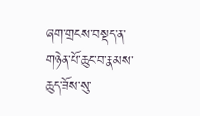ཞག་གྲངས་བསྡད་ན་གཉེན་པོ་ཆུང་བ་རྣམས་ཆུད་ཟོས་སུ་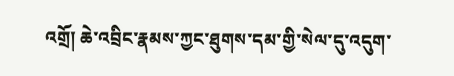འགྲོ། ཆེ་འབྲིང་རྣམས་ཀྱང་ཐུགས་དམ་གྱི་སེལ་དུ་འདུག་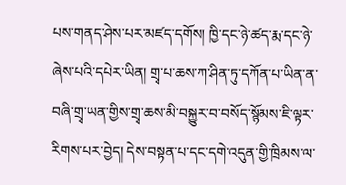པས་གནད་ཤེས་པར་མཛད་དགོས། ཁྱི་དང་ཉེ་ཚད་རྨ་དང་ཉེ་ཞེས་པའི་དཔེར་ཡིན། གྲྭ་པ་ཆས་ཀ་ཤིན་ཏུ་དཀོན་པ་ཡིན་ན་བཞི་གྲྭ་ཡན་གྱིས་གྲྭ་ཆས་མི་བསྐྱུར་བ་བསོད་སྙོམས་ཇི་ལྟར་རིགས་པར་བྱེད། དེས་བསྟན་པ་དང་དགེ་འདུན་གྱི་ཁྲིམས་ལ་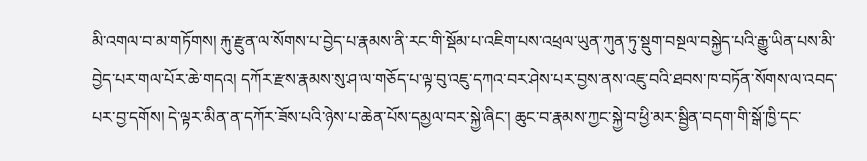མི་འགལ་བ་མ་གཏོགས། རྐུ་རྫུན་ལ་སོགས་པ་བྱེད་པ་རྣམས་ནི་རང་གི་སྡོམ་པ་འཇིག་པས་འཕྲལ་ཡུན་ཀུན་ཏུ་སྡུག་བསྔལ་བསྐྱེད་པའི་རྒྱུ་ཡིན་པས་མི་བྱེད་པར་གལ་པོར་ཆེ་གདའ། དཀོར་རྫས་རྣམས་སུ་ཤ་ལ་གཅོད་པ་ལྟ་བུ་འཇུ་དཀའ་བར་ཤེས་པར་བྱས་ནས་འཇུ་བའི་ཐབས་ཁ་བཏོན་སོགས་ལ་འབད་པར་བྱ་དགོས། དེ་ལྟར་མིན་ན་དཀོར་ཟོས་པའི་ཉེས་པ་ཆེན་པོས་དམྱལ་བར་སྐྱེ་ཞིང་། ཆུང་བ་རྣམས་ཀྱང་སྐྱེ་བ་ཕྱི་མར་སྦྱིན་བདག་གི་སྒོ་ཁྱི་དང་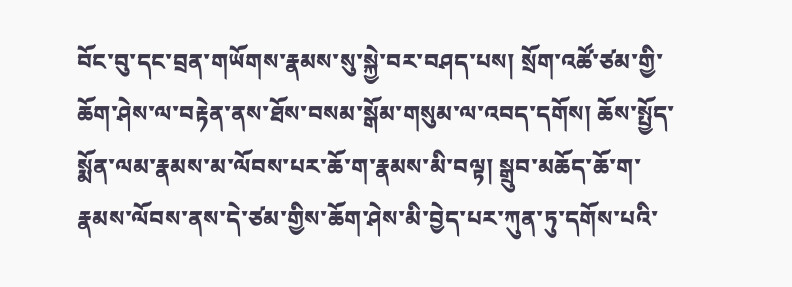བོང་བུ་དང་བྲན་གཡོགས་རྣམས་སུ་སྐྱེ་བར་བཤད་པས། སྲོག་འཚོ་ཙམ་གྱི་ཆོག་ཤེས་ལ་བརྟེན་ནས་ཐོས་བསམ་སྒོམ་གསུམ་ལ་འབད་དགོས། ཆོས་སྤྱོད་སྨོན་ལམ་རྣམས་མ་ལོབས་པར་ཆོ་ག་རྣམས་མི་བལྟ། སྒྲུབ་མཆོད་ཆོ་ག་རྣམས་ལོབས་ནས་དེ་ཙམ་གྱིས་ཆོག་ཤེས་མི་བྱེད་པར་ཀུན་ཏུ་དགོས་པའི་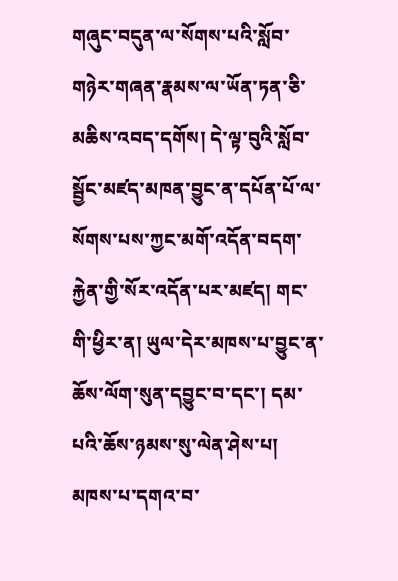གཞུང་བདུན་ལ་སོགས་པའི་སློབ་གཉེར་གཞན་རྣམས་ལ་ཡོན་ཏན་ཅི་མཆིས་འབད་དགོས། དེ་ལྟ་བུའི་སློབ་སྦྱོང་མཛད་མཁན་བྱུང་ན་དཔོན་པོ་ལ་སོགས་པས་ཀྱང་མགོ་འདོན་བདག་རྐྱེན་གྱི་སོར་འདོན་པར་མཛད། གང་གི་ཕྱིར་ན། ཡུལ་དེར་མཁས་པ་བྱུང་ན་ཆོས་ལོག་སུན་དབྱུང་བ་དང་། དམ་པའི་ཆོས་ཉམས་སུ་ལེན་ཤེས་པ། མཁས་པ་དགའ་བ་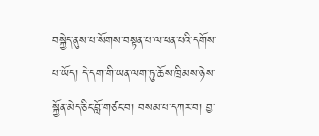བསྐྱེད་ནུས་པ་སོགས་བསྟན་པ་ལ་ཕན་པའི་དགོས་པ་ཡོད། དེ་དག་གི་ཡན་ལག་ཏུ་ཆོས་ཁྲིམས་ཉེས་སྐྱོན་མེད་ཅིང་བློ་གཙང་བ། བསམ་པ་དཀར་བ། བྱ་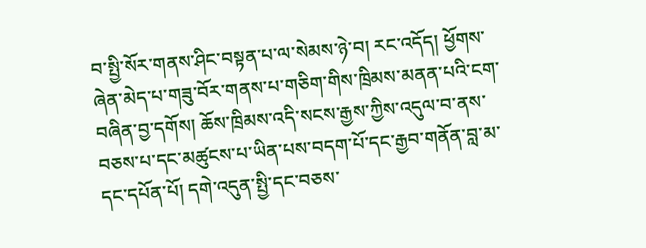བ་སྤྱི་སོར་གནས་ཤིང་བསྟན་པ་ལ་སེམས་ཉེ་བ། རང་འདོད། ཕྱོགས་ཞེན་མེད་པ་གཟུ་བོར་གནས་པ་གཅིག་གིས་ཁྲིམས་མནན་པའི་ངག་བཞིན་བྱ་དགོས། ཆོས་ཁྲིམས་འདི་སངས་རྒྱས་ཀྱིས་འདུལ་བ་ནས་བཅས་པ་དང་མཚུངས་པ་ཡིན་པས་བདག་པོ་དང་རྒྱབ་གནོན་བླ་མ་དང་དཔོན་པོ། དགེ་འདུན་སྤྱི་དང་བཅས་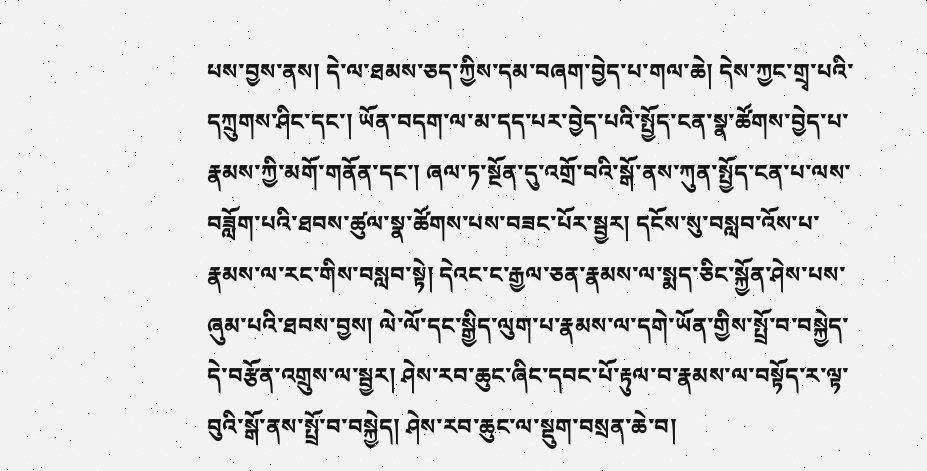པས་བྱས་ནས། དེ་ལ་ཐམས་ཅད་ཀྱིས་དམ་བཞག་བྱེད་པ་གལ་ཆེ། དེས་ཀྱང་གྲྭ་པའི་དཀྲུགས་ཤིང་དང་། ཡོན་བདག་ལ་མ་དད་པར་བྱེད་པའི་སྤྱོད་ངན་སྣ་ཚོགས་བྱེད་པ་རྣམས་ཀྱི་མགོ་གནོན་དང་། ཞལ་ཏ་སྔོན་དུ་འགྲོ་བའི་སྒོ་ནས་ཀུན་སྤྱོད་ངན་པ་ལས་བཟློག་པའི་ཐབས་ཚུལ་སྣ་ཚོགས་པས་བཟང་པོར་སྦྱར། དངོས་སུ་བསླབ་འོས་པ་རྣམས་ལ་རང་གིས་བསླབ་སྟེ། དེའང་ང་རྒྱལ་ཅན་རྣམས་ལ་སྨད་ཅིང་སྐྱོན་ཤེས་པས་ཞུམ་པའི་ཐབས་བྱས། ལེ་ལོ་དང་སྒྱིད་ལུག་པ་རྣམས་ལ་དགེ་ཡོན་གྱིས་སྤྲོ་བ་བསྐྱེད་དེ་བརྩོན་འགྲུས་ལ་སྦྱར། ཤེས་རབ་ཆུང་ཞིང་དབང་པོ་རྟུལ་བ་རྣམས་ལ་བསྟོད་ར་ལྟ་བུའི་སྒོ་ནས་སྤྲོ་བ་བསྐྱེད། ཤེས་རབ་ཆུང་ལ་སྡུག་བསྲན་ཆེ་བ།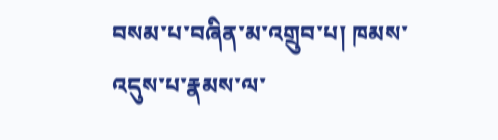བསམ་པ་བཞིན་མ་འགྲུབ་པ། ཁམས་འདུས་པ་རྣམས་ལ་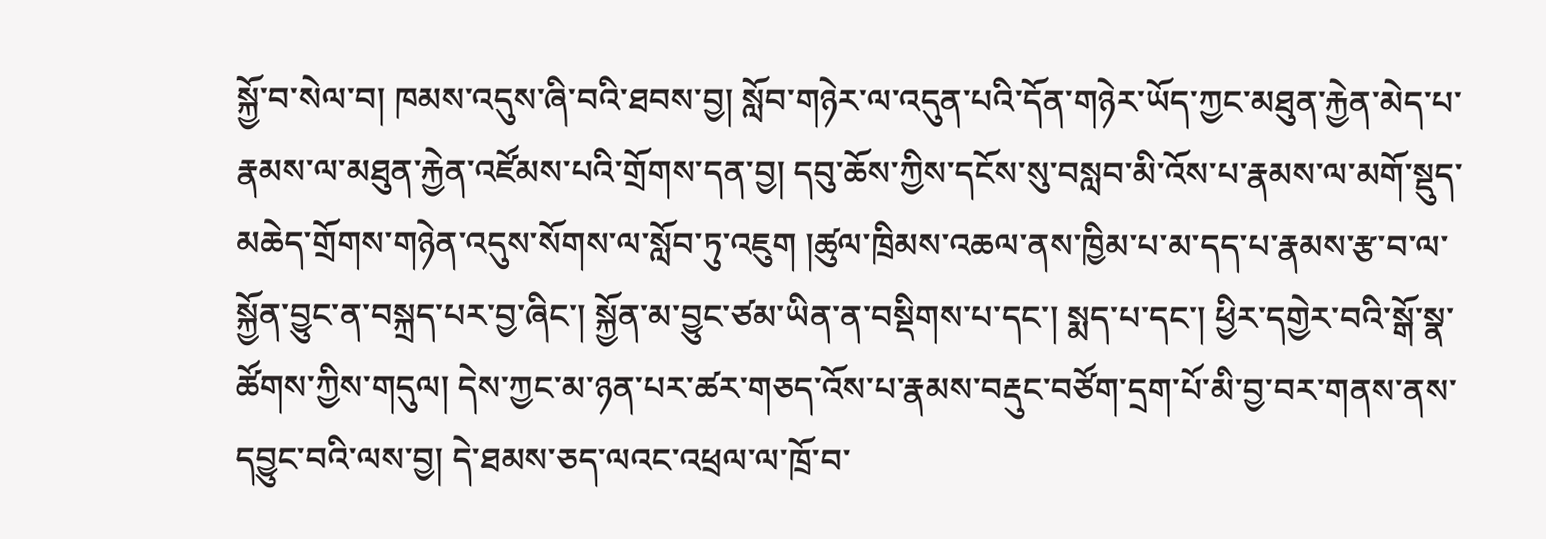སྐྱོ་བ་སེལ་བ། ཁམས་འདུས་ཞི་བའི་ཐབས་བྱ། སློབ་གཉེར་ལ་འདུན་པའི་དོན་གཉེར་ཡོད་ཀྱང་མཐུན་རྐྱེན་མེད་པ་རྣམས་ལ་མཐུན་རྐྱེན་འཛོམས་པའི་གྲོགས་དན་བྱ། དབུ་ཆོས་ཀྱིས་དངོས་སུ་བསླབ་མི་འོས་པ་རྣམས་ལ་མགོ་སྡུད་མཆེད་གྲོགས་གཉེན་འདུས་སོགས་ལ་སློབ་ཏུ་འཇུག །ཚུལ་ཁྲིམས་འཆལ་ནས་ཁྱིམ་པ་མ་དད་པ་རྣམས་རྩ་བ་ལ་སྐྱོན་བྱུང་ན་བསྐྲད་པར་བྱ་ཞིང་། སྐྱོན་མ་བྱུང་ཙམ་ཡིན་ན་བསྡིགས་པ་དང་། སྨད་པ་དང་། ཕྱིར་དགྱེར་བའི་སྒོ་སྣ་ཚོགས་ཀྱིས་གདུལ། དེས་ཀྱང་མ་ཉན་པར་ཚར་གཅད་འོས་པ་རྣམས་བརྡུང་བཙོག་དྲག་པོ་མི་བྱ་བར་གནས་ནས་དབྱུང་བའི་ལས་བྱ། དེ་ཐམས་ཅད་ལའང་འཕྲལ་ལ་ཁྲོ་བ་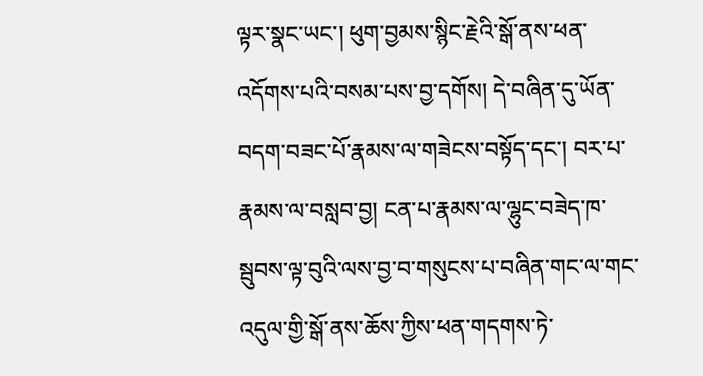ལྟར་སྣང་ཡང་། ཕུག་བྱམས་སྙིང་རྗེའི་སྒོ་ནས་ཕན་འདོགས་པའི་བསམ་པས་བྱ་དགོས། དེ་བཞིན་དུ་ཡོན་བདག་བཟང་པོ་རྣམས་ལ་གཟེངས་བསྟོད་དང་། བར་པ་རྣམས་ལ་བསླབ་བྱ། ངན་པ་རྣམས་ལ་ལྷུང་བཟེད་ཁ་སྦུབས་ལྟ་བུའི་ལས་བྱ་བ་གསུངས་པ་བཞིན་གང་ལ་གང་འདུལ་གྱི་སྒོ་ནས་ཆོས་ཀྱིས་ཕན་གདགས་ཏེ་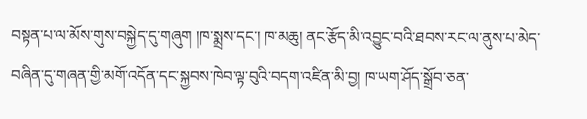བསྟན་པ་ལ་མོས་གུས་བསྐྱེད་དུ་གཞུག །ཁ་སྨྲས་དང་། ཁ་མཆུ། ནང་རྩོད་མི་འབྱུང་བའི་ཐབས་རང་ལ་ནུས་པ་མེད་བཞིན་དུ་གཞན་གྱི་མགོ་འདོན་དང་སྐྱབས་ཁེབ་ལྟ་བུའི་བདག་འཛིན་མི་བྱ། ཁ་ཡག་ཤོད་སྒྲོབ་ཅན་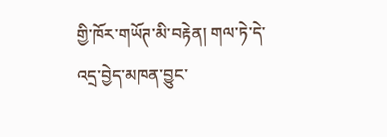གྱི་ཁོར་གཡོཊ་མི་བརྟེན། གལ་ཏེ་དེ་འདྲ་བྱེད་མཁན་བྱུང་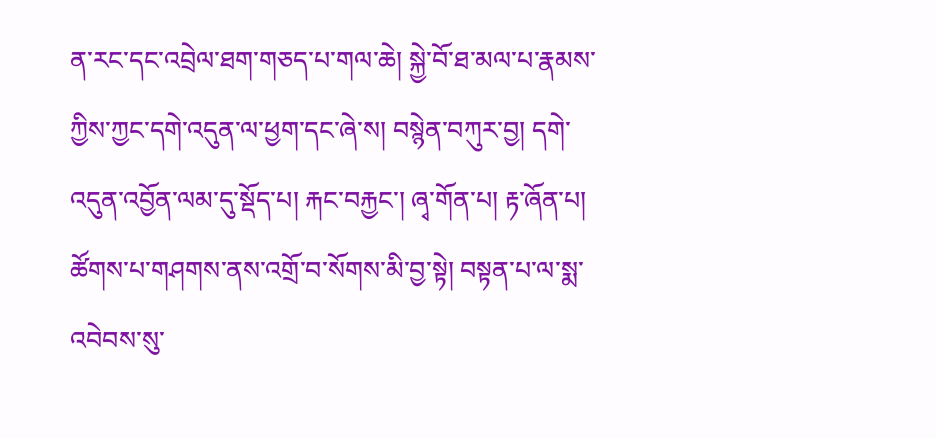ན་རང་དང་འབྲེལ་ཐག་གཅད་པ་གལ་ཆེ། སྐྱེ་བོ་ཐ་མལ་པ་རྣམས་ཀྱིས་ཀྱང་དགེ་འདུན་ལ་ཕྱག་དང་ཞེ་ས། བསྙེན་བཀུར་བྱ། དགེ་འདུན་འབྱོན་ལམ་དུ་སྡོད་པ། རྐང་བརྐྱང་། ཞྭ་གོན་པ། རྟ་ཞོན་པ། ཚོགས་པ་གཤགས་ནས་འགྲོ་བ་སོགས་མི་བྱ་སྟེ། བསྟན་པ་ལ་སྨ་འབེབས་སུ་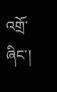འགྲོ་ཞིང་།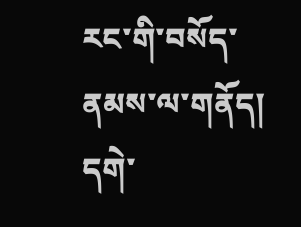རང་གི་བསོད་ནམས་ལ་གནོད། དགེ་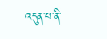འདུན་པ་ནི་